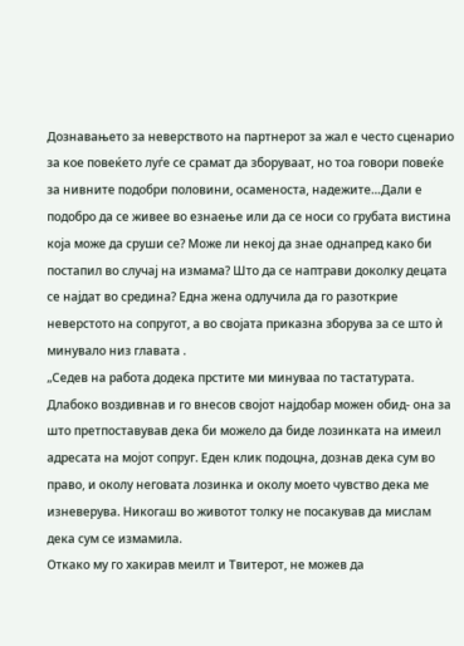Дознавањето за неверството на партнерот за жал е често сценарио за кое повеќето луѓе се срамат да зборуваат, но тоа говори повеќе за нивните подобри половини, осаменоста, надежите…Дали е подобро да се живее во езнаење или да се носи со грубата вистина која може да сруши се? Може ли некој да знае однапред како би постапил во случај на измама? Што да се наптрави доколку децата се најдат во средина? Една жена одлучила да го разоткрие неверстото на сопругот, а во својата приказна зборува за се што ѝ минувало низ главата .
„Седев на работа додека прстите ми минуваа по тастатурата. Длабоко воздивнав и го внесов својот најдобар можен обид- она за што претпоставував дека би можело да биде лозинката на имеил адресата на мојот сопруг. Еден клик подоцна, дознав дека сум во право, и околу неговата лозинка и околу моето чувство дека ме изневерува. Никогаш во животот толку не посакував да мислам дека сум се измамила.
Откако му го хакирав меилт и Твитерот, не можев да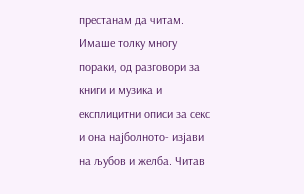престанам да читам. Имаше толку многу пораки, од разговори за книги и музика и експлицитни описи за секс и она најболното- изјави на љубов и желба. Читав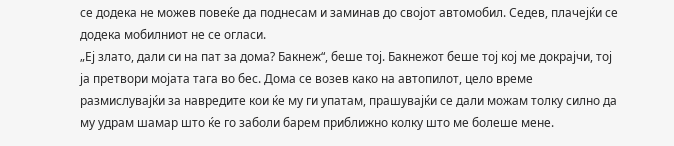се додека не можев повеќе да поднесам и заминав до својот автомобил. Седев, плачејќи се додека мобилниот не се огласи.
„Еј злато, дали си на пат за дома? Бакнеж“, беше тој. Бакнежот беше тој кој ме докрајчи, тој ја претвори мојата тага во бес. Дома се возев како на автопилот, цело време размислувајќи за навредите кои ќе му ги упатам, прашувајќи се дали можам толку силно да му удрам шамар што ќе го заболи барем приближно колку што ме болеше мене.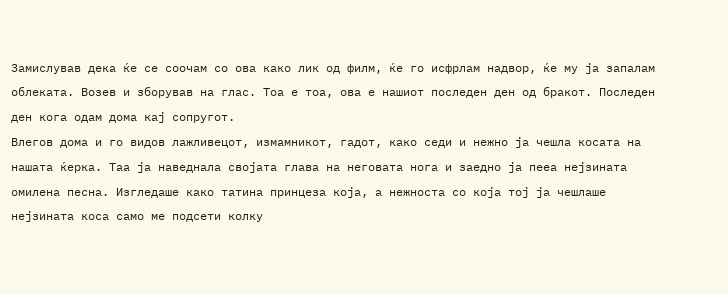Замислував дека ќе се соочам со ова како лик од филм, ќе го исфрлам надвор, ќе му ја запалам облеката. Возев и зборував на глас. Тоа е тоа, ова е нашиот последен ден од бракот. Последен ден кога одам дома кај сопругот.
Влегов дома и го видов лажливецот, измамникот, гадот, како седи и нежно ја чешла косата на нашата ќерка. Таа ја наведнала својата глава на неговата нога и заедно ја пееа нејзината омилена песна. Изгледаше како татина принцеза која, а нежноста со која тој ја чешлаше нејзината коса само ме подсети колку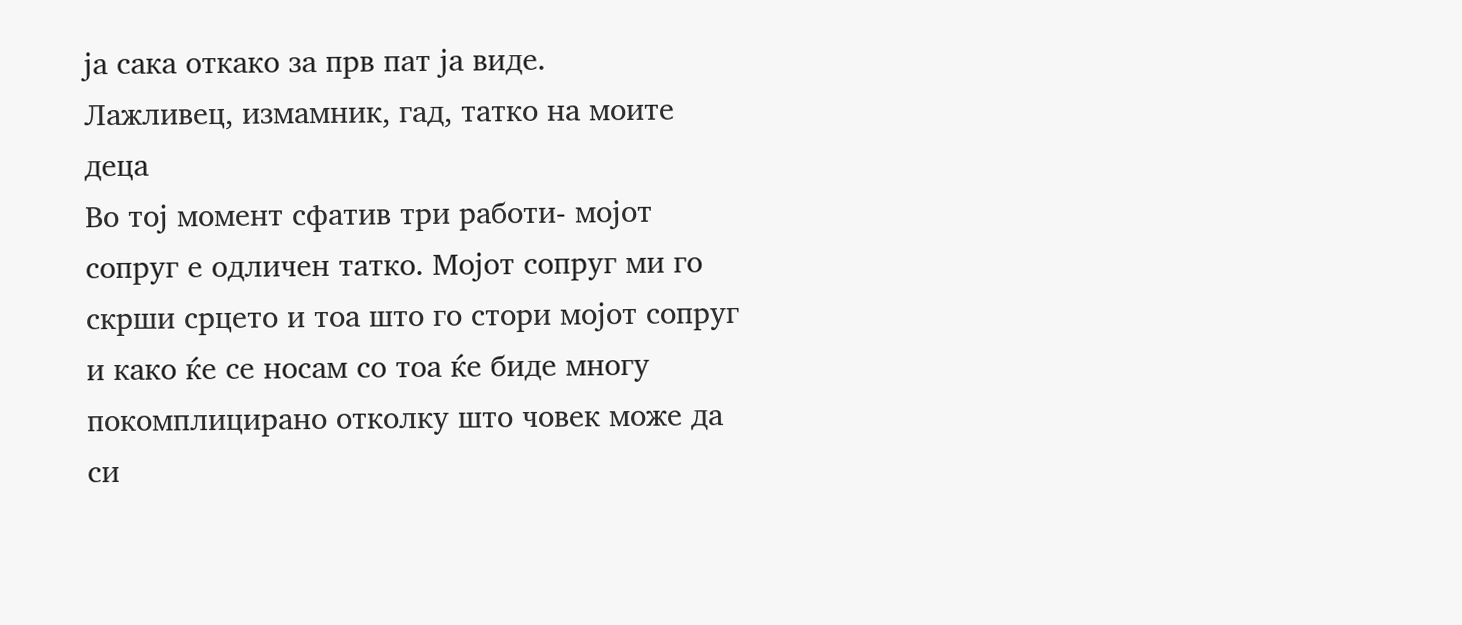ја сака откако за прв пат ја виде.
Лажливец, измамник, гад, татко на моите деца
Во тој момент сфатив три работи- мојот сопруг е одличен татко. Мојот сопруг ми го скрши срцето и тоа што го стори мојот сопруг и како ќе се носам со тоа ќе биде многу покомплицирано отколку што човек може да си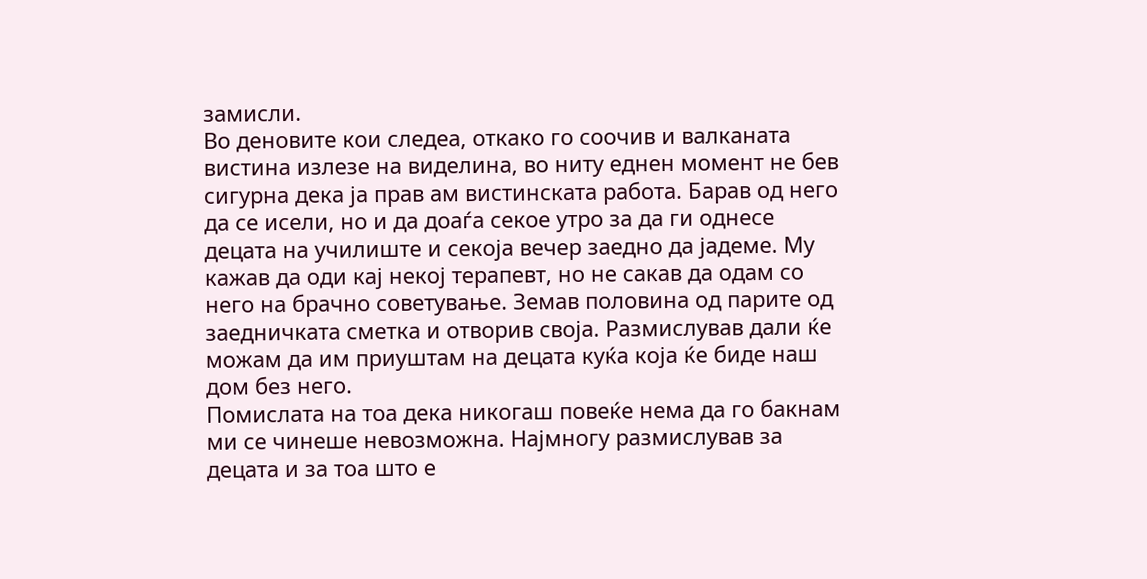замисли.
Во деновите кои следеа, откако го соочив и валканата вистина излезе на виделина, во ниту еднен момент не бев сигурна дека ја прав ам вистинската работа. Барав од него да се исели, но и да доаѓа секое утро за да ги однесе децата на училиште и секоја вечер заедно да јадеме. Му кажав да оди кај некој терапевт, но не сакав да одам со него на брачно советување. Земав половина од парите од заедничката сметка и отворив своја. Размислував дали ќе можам да им приуштам на децата куќа која ќе биде наш дом без него.
Помислата на тоа дека никогаш повеќе нема да го бакнам ми се чинеше невозможна. Најмногу размислував за децата и за тоа што е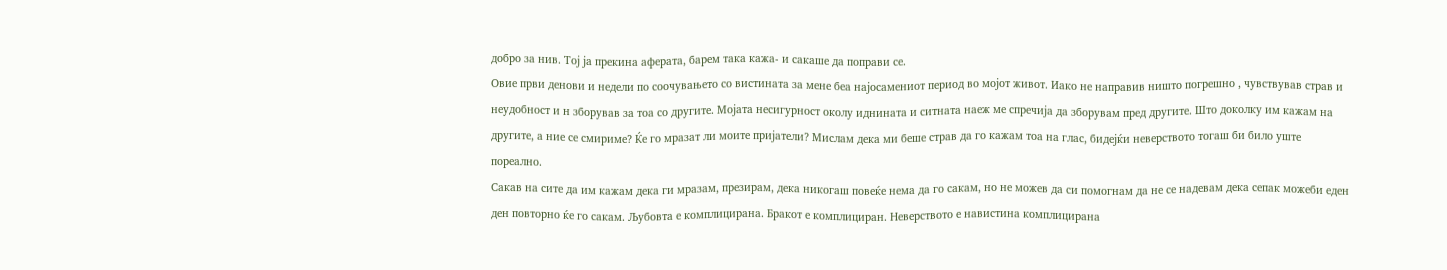добро за нив. Тој ја прекина аферата, барем така кажа- и сакаше да поправи се.
Овие први денови и недели по соочувањето со вистината за мене беа најосамениот период во мојот живот. Иако не направив ништо погрешно , чувствував страв и неудобност и н зборував за тоа со другите. Мојата несигурност околу иднината и ситната наеж ме спречија да зборувам пред другите. Што доколку им кажам на другите, а ние се смириме? Ќе го мразат ли моите пријатели? Мислам дека ми беше страв да го кажам тоа на глас, бидејќи неверството тогаш би било уште пореално.
Сакав на сите да им кажам дека ги мразам, презирам, дека никогаш повеќе нема да го сакам, но не можев да си помогнам да не се надевам дека сепак можеби еден ден повторно ќе го сакам. Љубовта е комплицирана. Бракот е комплициран. Неверството е навистина комплицирана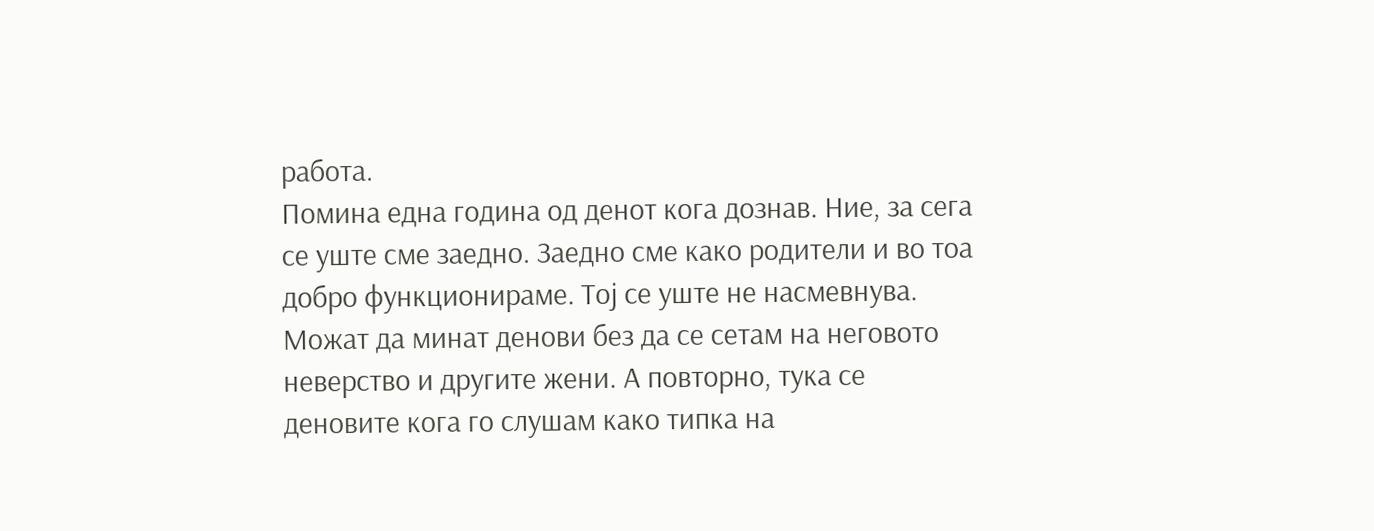работа.
Помина една година од денот кога дознав. Ние, за сега се уште сме заедно. Заедно сме како родители и во тоа добро функционираме. Тој се уште не насмевнува. Можат да минат денови без да се сетам на неговото неверство и другите жени. А повторно, тука се деновите кога го слушам како типка на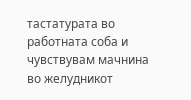тастатурата во работната соба и чувствувам мачнина во желудникот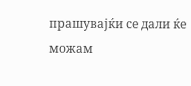прашувајќи се дали ќе можам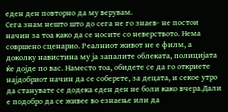еден ден повторно да му верувам.
Сега знам нешто што до сега не го знаев- не постои начин за тоа како да се носите со неверството. Нема совршено сценарио. Реалниот живот не е филм, а доколку навистина му ја запалите облеката, полицијата ќе дојде по вас. Наместо тоа, обидете се да го откриете најдобриот начин да се соберете, за децата, и секое утро да станувате се додека еден ден не боли како вчера.Дали е подобро да се живее во езнаење или да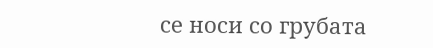се носи со грубата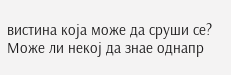вистина која може да сруши се? Може ли некој да знае однапр